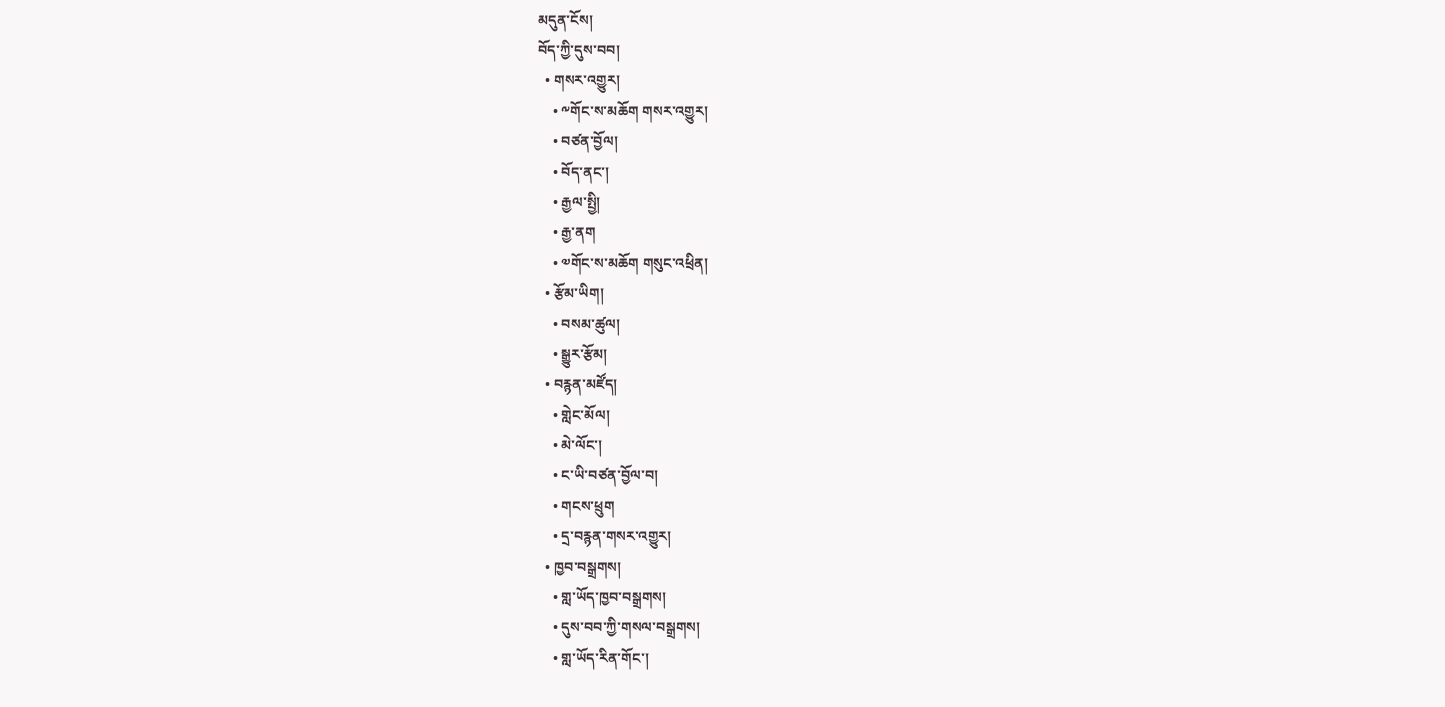མདུན་ངོས།
བོད་ཀྱི་དུས་བབ།
  • གསར་འགྱུར།
    • ༸གོང་ས་མཆོག གསར་འགྱུར།
    • བཙན་བྱོལ།
    • བོད་ནང་།
    • རྒྱལ་སྤྱི།
    • རྒྱ་ནག
    • ༧གོང་ས་མཆོག གསུང་འཕྲིན།
  • རྩོམ་ཡིག།
    • བསམ་ཚུལ།
    • སྒྱུར་རྩོམ།
  • བརྙན་མཛོད།
    • གླེང་མོལ།
    • མེ་ལོང་།
    • ང་ཡི་བཙན་བྱོལ་བ།
    • གངས་ཕྲུག
    • དྲ་བརྙན་གསར་འགྱུར།
  • ཁྱབ་བསྒྲགས།
    • གླ་ཡོད་ཁྱབ་བསྒྲགས།
    • དུས་བབ་ཀྱི་གསལ་བསྒྲགས།
    • གླ་ཡོད་རིན་གོང་།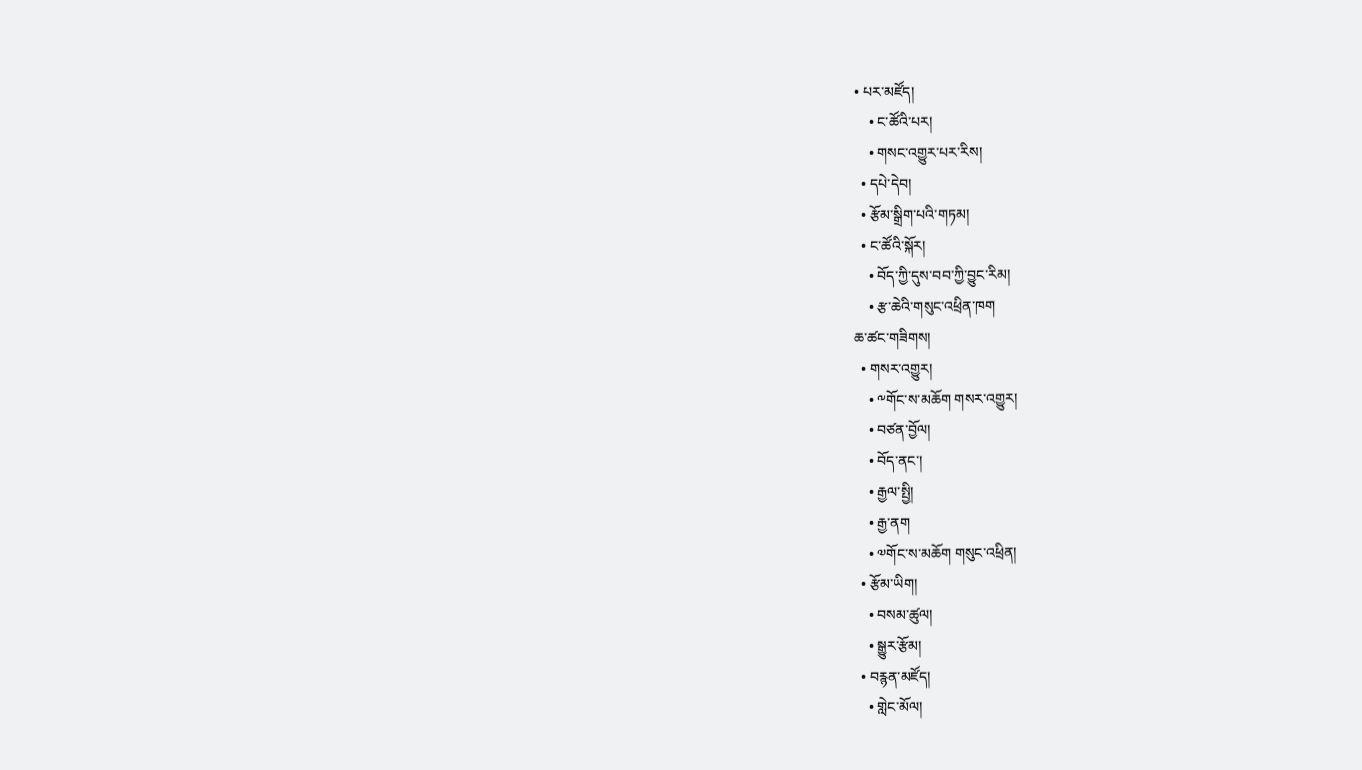• པར་མཛོད།
    • ང་ཚོའི་པར།
    • གསང་འགྱུར་པར་རིས།
  • དཔེ་དེབ།
  • རྩོམ་སྒྲིག་པའི་གཏམ།
  • ང་ཚོའི་སྐོར།
    • བོད་ཀྱི་དུས་བབ་ཀྱི་བྱུང་རིམ།
    • རྩ་ཆེའི་གསུང་འཕྲིན་ཁག
ཆ་ཚང་གཟིགས།
  • གསར་འགྱུར།
    • ༸གོང་ས་མཆོག གསར་འགྱུར།
    • བཙན་བྱོལ།
    • བོད་ནང་།
    • རྒྱལ་སྤྱི།
    • རྒྱ་ནག
    • ༧གོང་ས་མཆོག གསུང་འཕྲིན།
  • རྩོམ་ཡིག།
    • བསམ་ཚུལ།
    • སྒྱུར་རྩོམ།
  • བརྙན་མཛོད།
    • གླེང་མོལ།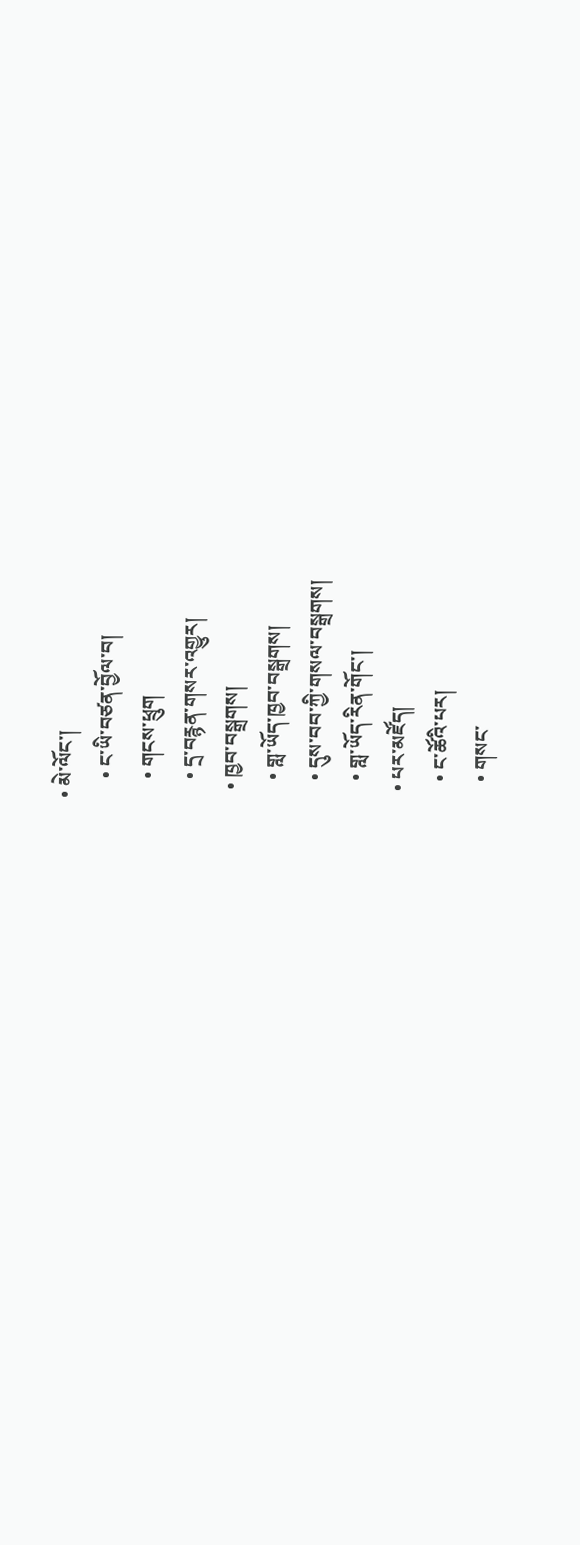• མེ་ལོང་།
    • ང་ཡི་བཙན་བྱོལ་བ།
    • གངས་ཕྲུག
    • དྲ་བརྙན་གསར་འགྱུར།
  • ཁྱབ་བསྒྲགས།
    • གླ་ཡོད་ཁྱབ་བསྒྲགས།
    • དུས་བབ་ཀྱི་གསལ་བསྒྲགས།
    • གླ་ཡོད་རིན་གོང་།
  • པར་མཛོད།
    • ང་ཚོའི་པར།
    • གསང་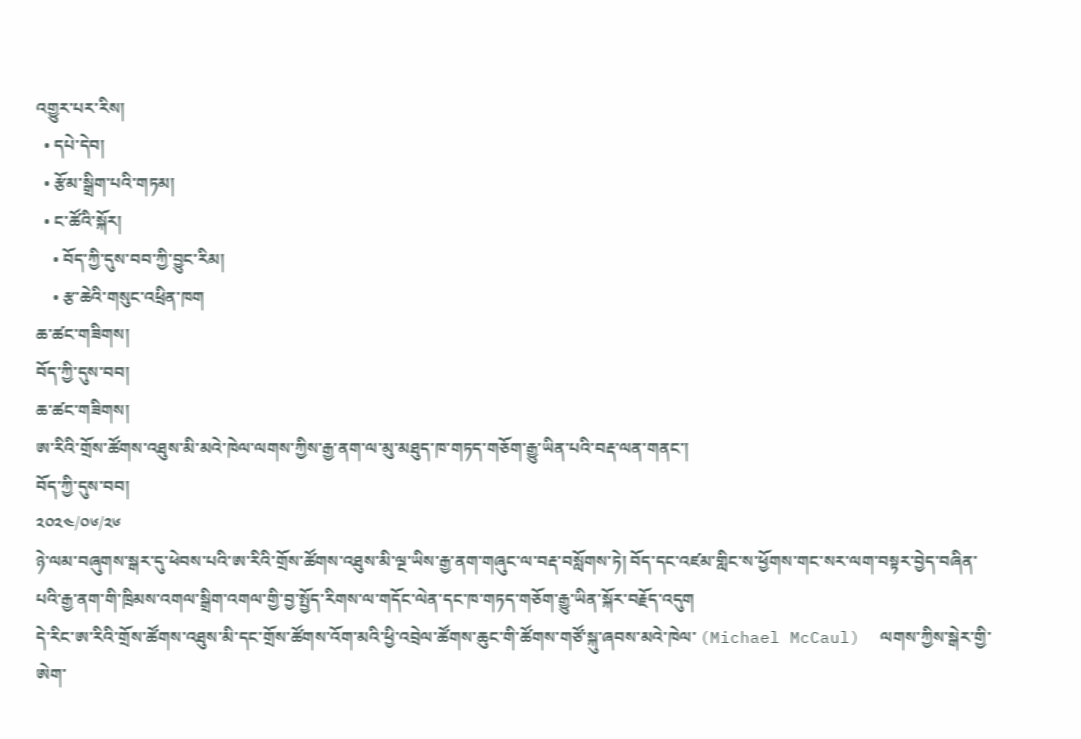འགྱུར་པར་རིས།
  • དཔེ་དེབ།
  • རྩོམ་སྒྲིག་པའི་གཏམ།
  • ང་ཚོའི་སྐོར།
    • བོད་ཀྱི་དུས་བབ་ཀྱི་བྱུང་རིམ།
    • རྩ་ཆེའི་གསུང་འཕྲིན་ཁག
ཆ་ཚང་གཟིགས།
བོད་ཀྱི་དུས་བབ།
ཆ་ཚང་གཟིགས།
ཨ་རིའི་གྲོས་ཚོགས་འཐུས་མི་མའེ་ཁེལ་ལགས་ཀྱིས་རྒྱ་ནག་ལ་མུ་མཐུད་ཁ་གཏད་གཅོག་རྒྱུ་ཡིན་པའི་བརྡ་ལན་གནང་།
བོད་ཀྱི་དུས་བབ།
༢༠༢༤/༠༦/༢༦
ཉེ་ལམ་བཞུགས་སྒར་དུ་ཕེབས་པའི་ཨ་རིའི་གྲོས་ཚོགས་འཐུས་མི་ལྔ་ཡིས་རྒྱ་ནག་གཞུང་ལ་བརྡ་བསློགས་ཏེ། བོད་དང་འཛམ་གླིང་ས་ཕྱོགས་གང་སར་ལག་བསྟར་བྱེད་བཞིན་པའི་རྒྱ་ནག་གི་ཁྲིམས་འགལ་སྒྲིག་འགལ་གྱི་བྱ་སྤྱོད་རིགས་ལ་གདོང་ལེན་དང་ཁ་གཏད་གཅོག་རྒྱུ་ཡིན་སྐོར་བརྗོད་འདུག
དེ་རིང་ཨ་རིའི་གྲོས་ཚོགས་འཐུས་མི་དང་གྲོས་ཚོགས་འོག་མའི་ཕྱི་འབྲེལ་ཚོགས་ཆུང་གི་ཚོགས་གཙོ་སྐུ་ཞབས་མའེ་ཁེལ་ (Michael McCaul)  ལགས་ཀྱིས་སྒེར་གྱི་ཨེག་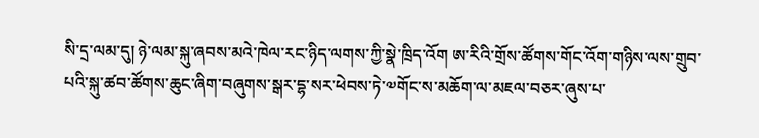སི་དྲ་ལམ་དུ། ཉེ་ལམ་སྐུ་ཞབས་མའེ་ཁེལ་རང་ཉིད་ལགས་ཀྱི་སྣེ་ཁྲིད་འོག ཨ་རིའི་གྲོས་ཚོགས་གོང་འོག་གཉིས་ལས་གྲུབ་པའི་སྐུ་ཚབ་ཚོགས་ཆུང་ཞིག་བཞུགས་སྒར་དྷ་སར་ཕེབས་ཏེ་༧གོང་ས་མཆོག་ལ་མཇལ་བཅར་ཞུས་པ་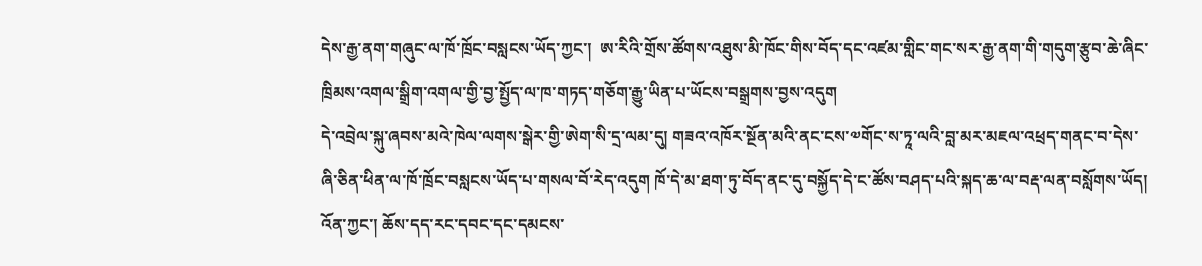དེས་རྒྱ་ནག་གཞུང་ལ་ཁོ་ཁྲོང་བསླངས་ཡོད་ཀྱང་།  ཨ་རིའི་གྲོས་ཚོགས་འཐུས་མི་ཁོང་གིས་བོད་དང་འཛམ་གླིང་གང་སར་རྒྱ་ནག་གི་གདུག་རྩུབ་ཆེ་ཞིང་ཁྲིམས་འགལ་སྒྲིག་འགལ་གྱི་བྱ་སྤྱོད་ལ་ཁ་གཏད་གཅོག་རྒྱུ་ཡིན་པ་ཡོངས་བསྒྲགས་བྱས་འདུག
དེ་འབྲེལ་སྐུ་ཞབས་མའེ་ཁེལ་ལགས་སྒེར་གྱི་ཨེག་སི་དྲ་ལམ་དུ། གཟའ་འཁོར་སྔོན་མའི་ནང་ངས་༧གོང་ས་ཏཱ་ལའི་བླ་མར་མཇལ་འཕྲད་གནང་བ་དེས་ཞི་ཅིན་ཕིན་ལ་ཁོ་ཁྲོང་བསླངས་ཡོད་པ་གསལ་བོ་རེད་འདུག ཁོ་དེ་མ་ཐག་ཏུ་བོད་ནང་དུ་བསྐྱོད་དེ་ང་ཚོས་བཤད་པའི་སྐད་ཆ་ལ་བརྡ་ལན་བསློགས་ཡོད། འོན་ཀྱང་། ཆོས་དད་རང་དབང་དང་དམངས་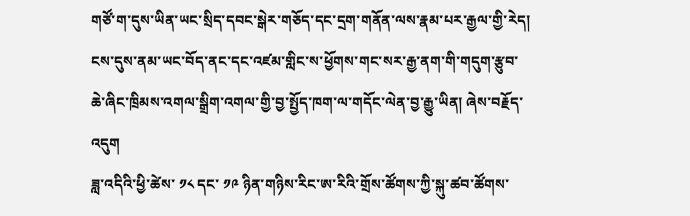གཙོ་ག་དུས་ཡིན་ཡང་སྲིད་དབང་སྒེར་གཅོད་དང་དྲག་གནོན་ལས་རྣམ་པར་རྒྱལ་གྱི་རེད། ངས་དུས་ནམ་ཡང་བོད་ནང་དང་འཛམ་གླིང་ས་ཕྱོགས་གང་སར་རྒྱ་ནག་གི་གདུག་རྩུབ་ཆེ་ཞིང་ཁྲིམས་འགལ་སྒྲིག་འགལ་གྱི་བྱ་སྤྱོད་ཁག་ལ་གདོང་ལེན་བྱ་རྒྱུ་ཡིན། ཞེས་བརྗོད་འདུག
ཟླ་འདིའི་ཕྱི་ཚེས་ ༡༨ དང་ ༡༩ ཉིན་གཉིས་རིང་ཨ་རིའི་གྲོས་ཚོགས་ཀྱི་སྐུ་ཚབ་ཚོགས་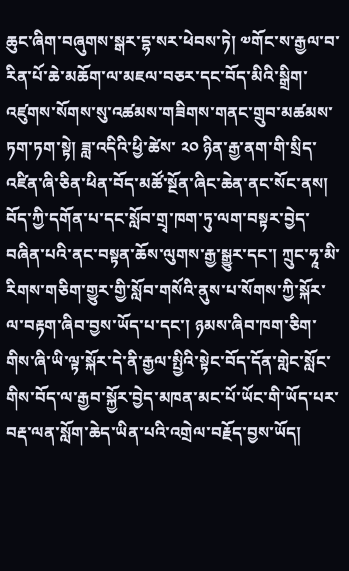ཆུང་ཞིག་བཞུགས་སྒར་དྷ་སར་ཕེབས་ཏེ། ༧གོང་ས་རྒྱལ་བ་རིན་པོ་ཆེ་མཆོག་ལ་མཇལ་བཅར་དང་བོད་མིའི་སྒྲིག་འཛུགས་སོགས་སུ་འཚམས་གཟིགས་གནང་གྲུབ་མཚམས་ཏག་ཏག་སྟེ། ཟླ་འདིའི་ཕྱི་ཚེས་ ༢༠ ཉིན་རྒྱ་ནག་གི་སྲིད་འཛིན་ཞི་ཅིན་ཕིན་བོད་མཚོ་སྔོན་ཞིང་ཆེན་ནང་སོང་ནས། བོད་ཀྱི་དགོན་པ་དང་སློབ་གྲྭ་ཁག་ཏུ་ལག་བསྟར་བྱེད་བཞིན་པའི་ནང་བསྟན་ཆོས་ལུགས་རྒྱ་སྒྱུར་དང་། ཀྲུང་ཧཱ་མི་རིགས་གཅིག་གྱུར་གྱི་སློབ་གསོའི་ནུས་པ་སོགས་ཀྱི་སྐོར་ལ་བརྟག་ཞིབ་བྱས་ཡོད་པ་དང་། ཉམས་ཞིབ་ཁག་ཅིག་གིས་ཞི་ཡི་ལྟ་སྐོར་དེ་ནི་རྒྱལ་སྤྱིའི་སྟེང་བོད་དོན་གླེང་སློང་གིས་བོད་ལ་རྒྱབ་སྐྱོར་བྱེད་མཁན་མང་པོ་ཡོང་གི་ཡོད་པར་བརྡ་ལན་སློག་ཆེད་ཡིན་པའི་འགྲེལ་བརྗོད་བྱས་ཡོད།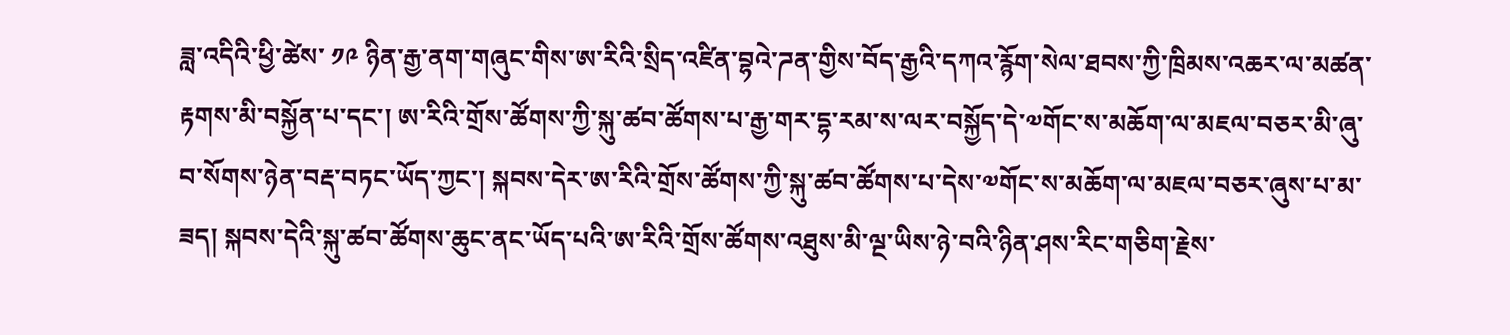ཟླ་འདིའི་ཕྱི་ཚེས་ ༡༩ ཉིན་རྒྱ་ནག་གཞུང་གིས་ཨ་རིའི་སྲིད་འཛིན་བྷའེ་ཌན་གྱིས་བོད་རྒྱའི་དཀའ་རྙོག་སེལ་ཐབས་ཀྱི་ཁྲིམས་འཆར་ལ་མཚན་རྟགས་མི་བསྐྱོན་པ་དང་། ཨ་རིའི་གྲོས་ཚོགས་ཀྱི་སྐུ་ཚབ་ཚོགས་པ་རྒྱ་གར་དྷ་རམ་ས་ལར་བསྐྱོད་དེ་༧གོང་ས་མཆོག་ལ་མཇལ་བཅར་མི་ཞུ་བ་སོགས་ཉེན་བརྡ་བཏང་ཡོད་ཀྱང་། སྐབས་དེར་ཨ་རིའི་གྲོས་ཚོགས་ཀྱི་སྐུ་ཚབ་ཚོགས་པ་དེས་༧གོང་ས་མཆོག་ལ་མཇལ་བཅར་ཞུས་པ་མ་ཟད། སྐབས་དེའི་སྐུ་ཚབ་ཚོགས་ཆུང་ནང་ཡོད་པའི་ཨ་རིའི་གྲོས་ཚོགས་འཐུས་མི་ལྔ་ཡིས་ཉེ་བའི་ཉིན་ཤས་རིང་གཅིག་རྗེས་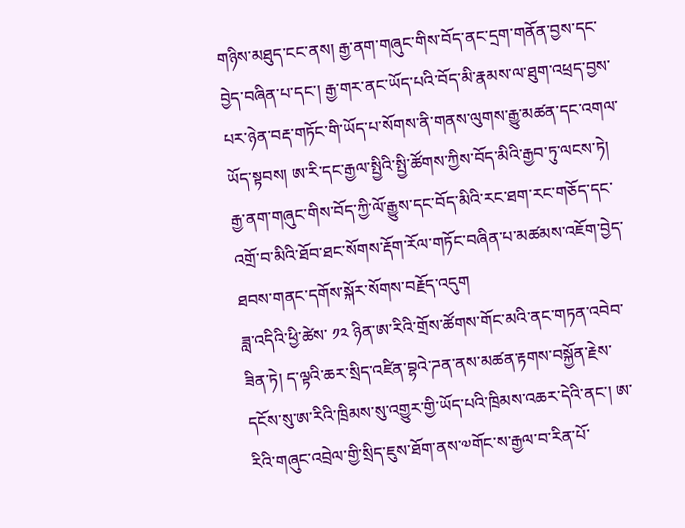གཉིས་མཐུད་ངང་ནས། རྒྱ་ནག་གཞུང་གིས་བོད་ནང་དྲག་གནོན་བྱས་དང་བྱེད་བཞིན་པ་དང་། རྒྱ་གར་ནང་ཡོད་པའི་བོད་མི་རྣམས་ལ་ཐུག་འཕྲད་བྱས་པར་ཉེན་བརྡ་གཏོང་གི་ཡོད་པ་སོགས་ནི་གནས་ལུགས་རྒྱུ་མཚན་དང་འགལ་ཡོད་སྟབས། ཨ་རི་དང་རྒྱལ་སྤྱིའི་སྤྱི་ཚོགས་ཀྱིས་བོད་མིའི་རྒྱབ་ཏུ་ལངས་ཏེ། རྒྱ་ནག་གཞུང་གིས་བོད་ཀྱི་ལོ་རྒྱུས་དང་བོད་མིའི་རང་ཐག་རང་གཅོད་དང་འགྲོ་བ་མིའི་ཐོབ་ཐང་སོགས་རྡོག་རོལ་གཏོང་བཞིན་པ་མཚམས་འཇོག་བྱེད་ཐབས་གནང་དགོས་སྐོར་སོགས་བརྗོད་འདུག
ཟླ་འདིའི་ཕྱི་ཚེས་ ༡༢ ཉིན་ཨ་རིའི་གྲོས་ཚོགས་གོང་མའི་ནང་གཏན་འབེབ་ཟིན་ཏེ། ད་ལྟའི་ཆར་སྲིད་འཛིན་བྷའེ་ཌན་ནས་མཚན་རྟགས་བསྐྱོན་རྗེས་དངོས་སུ་ཨ་རིའི་ཁྲིམས་སུ་འགྱུར་གྱི་ཡོད་པའི་ཁྲིམས་འཆར་དེའི་ནང་། ཨ་རིའི་གཞུང་འབྲེལ་གྱི་སྲིད་ཇུས་ཐོག་ནས་༧གོང་ས་རྒྱལ་བ་རིན་པོ་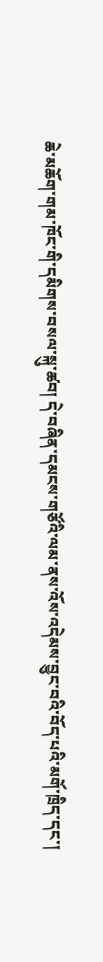ཆེ་མཆོག་གམ་ཁོང་གི་དམིགས་བསལ་སྐུ་ཚབ། དེ་བཞིན་དམངས་གཙོའི་ལམ་ནས་འོས་འདེམས་བྱུང་བའི་བོད་པའི་མགོ་ཁྲིད་དང་།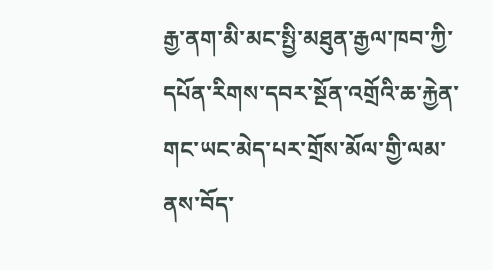རྒྱ་ནག་མི་མང་སྤྱི་མཐུན་རྒྱལ་ཁབ་ཀྱི་དཔོན་རིགས་དབར་སྔོན་འགྲོའི་ཆ་རྐྱེན་གང་ཡང་མེད་པར་གྲོས་མོལ་གྱི་ལམ་ནས་བོད་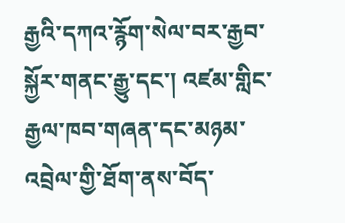རྒྱའི་དཀའ་རྙོག་སེལ་བར་རྒྱབ་སྐྱོར་གནང་རྒྱུ་དང་། འཛམ་གླིང་རྒྱལ་ཁབ་གཞན་དང་མཉམ་འབྲེལ་གྱི་ཐོག་ནས་བོད་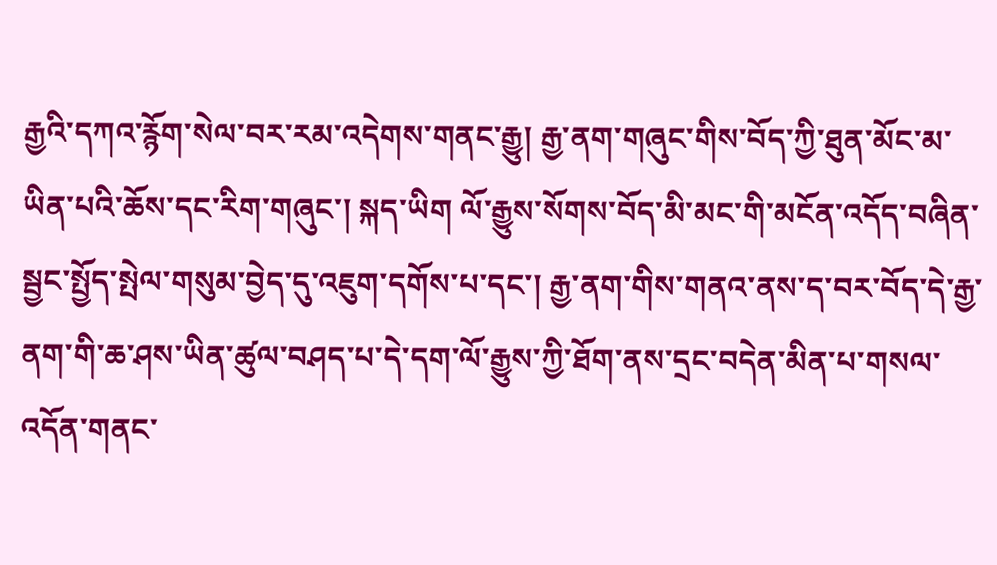རྒྱའི་དཀའ་རྙོག་སེལ་བར་རམ་འདེགས་གནང་རྒྱུ། རྒྱ་ནག་གཞུང་གིས་བོད་ཀྱི་ཐུན་མོང་མ་ཡིན་པའི་ཆོས་དང་རིག་གཞུང་། སྐད་ཡིག ལོ་རྒྱུས་སོགས་བོད་མི་མང་གི་མངོན་འདོད་བཞིན་སྦྱང་སྤྱོད་སྤེལ་གསུམ་བྱེད་དུ་འཇུག་དགོས་པ་དང་། རྒྱ་ནག་གིས་གནའ་ནས་ད་བར་བོད་དེ་རྒྱ་ནག་གི་ཆ་ཤས་ཡིན་ཚུལ་བཤད་པ་དེ་དག་ལོ་རྒྱུས་ཀྱི་ཐོག་ནས་དྲང་བདེན་མིན་པ་གསལ་འདོན་གནང་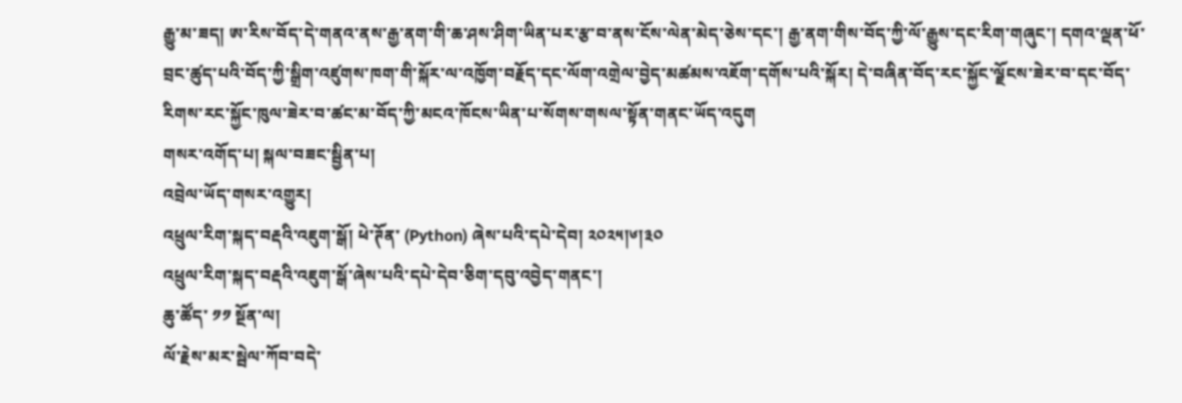རྒྱུ་མ་ཟད། ཨ་རིས་བོད་དེ་གནའ་ནས་རྒྱ་ནག་གི་ཆ་ཤས་ཤིག་ཡིན་པར་རྩ་བ་ནས་ངོས་ལེན་མེད་ཅེས་དང་། རྒྱ་ནག་གིས་བོད་ཀྱི་ལོ་རྒྱུས་དང་རིག་གཞུང་། དགའ་ལྡན་ཕོ་བྲང་ཚུད་པའི་བོད་ཀྱི་སྒྲིག་འཛུགས་ཁག་གི་སྐོར་ལ་འཁྱོག་བརྗོད་དང་ལོག་འགྲེལ་བྱེད་མཚམས་འཇོག་དགོས་པའི་སྐོར། དེ་བཞིན་བོད་རང་སྐྱོང་ལྗོངས་ཟེར་བ་དང་བོད་རིགས་རང་སྐྱོང་ཁུལ་ཟེར་བ་ཚང་མ་བོད་ཀྱི་མངའ་ཁོངས་ཡིན་པ་སོགས་གསལ་སྟོན་གནང་ཡོད་འདུག
གསར་འགོད་པ། སྐལ་བཟང་སྦྱིན་པ།
འབྲེལ་ཡོད་གསར་འགྱུར།
འཕྲུལ་རིག་སྐད་བརྡའི་འཇུག་སྒོ། ཕེ་ཊོན་ (Python) ཞེས་པའི་དཔེ་དེབ། ༢༠༢༥།༦།༣༠
འཕྲུལ་རིག་སྐད་བརྡའི་འཇུག་སྒོ་ཞེས་པའི་དཔེ་དེབ་ཅིག་དབུ་འབྱེད་གནང་།
ཆུ་ཚོད་ ༡༡ སྔོན་ལ།
ལོ་རྗེས་མར་སྦེལ་ཀོབ་བདེ་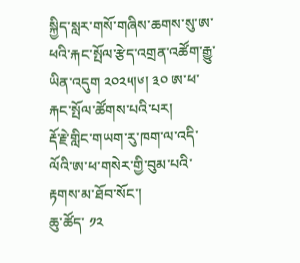སྐྱིད་སླར་གསོ་གཞིས་ཆགས་སུ་ཨ་ཕའི་རྐང་སྤོལ་རྩེད་འགྲན་འཚོག་རྒྱུ་ཡིན་འདུག ༢༠༢༥།༦། ༣༠ ཨ་ཕ་རྐང་སྤོལ་ཚོགས་པའི་པར།
རྡོ་རྗེ་གླིང་གཡག་རུ་ཁག་ལ་འདི་ལོའི་ཨ་ཕ་གསེར་གྱི་བུམ་པའི་རྟགས་མ་ཐོབ་སོང་།
ཆུ་ཚོད་ ༡༢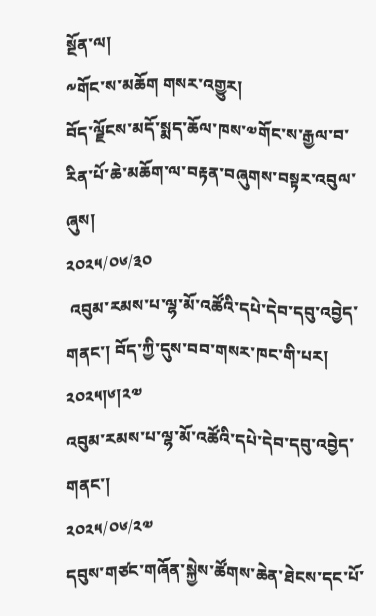སྔོན་ལ།
༸གོང་ས་མཆོག གསར་འགྱུར།
བོད་ལྗོངས་མདོ་སྨད་ཆོལ་ཁས་༧གོང་ས་རྒྱལ་བ་རིན་པོ་ཆེ་མཆོག་ལ་བརྟན་བཞུགས་བསྟར་འབུལ་ཞུས།
༢༠༢༥/༠༦/༣༠
 འབུམ་རམས་པ་ལྷ་མོ་འཚོའི་དཔེ་དེབ་དབུ་འབྱེད་གནང་། བོད་ཀྱི་དུས་བབ་གསར་ཁང་གི་པར། ༢༠༢༥།༦།༢༧
འབུམ་རམས་པ་ལྷ་མོ་འཚོའི་དཔེ་དེབ་དབུ་འབྱེད་གནང་།
༢༠༢༥/༠༦/༢༧
དབུས་གཙང་གཞོན་སྐྱེས་ཚོགས་ཆེན་ཐེངས་དང་པོ་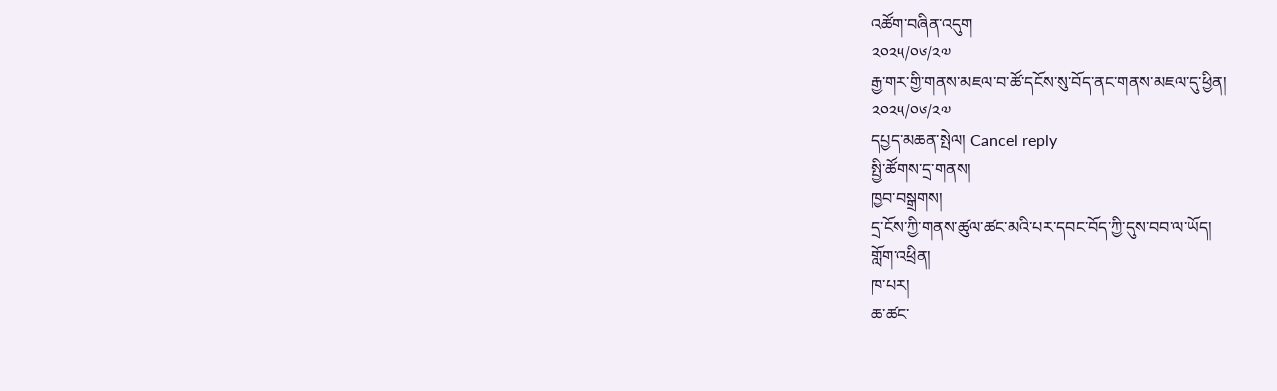འཚོག་བཞིན་འདུག
༢༠༢༥/༠༦/༢༧
རྒྱ་གར་གྱི་གནས་མཇལ་བ་ཚོ་དངོས་སུ་བོད་ནང་གནས་མཇལ་དུ་ཕྱིན།
༢༠༢༥/༠༦/༢༧
དཔྱད་མཆན་སྤེལ། Cancel reply
སྤྱི་ཚོགས་དྲ་གནས།
ཁྱབ་བསྒྲགས།
དྲ་ངོས་ཀྱི་གནས་ཚུལ་ཚང་མའི་པར་དབང་བོད་ཀྱི་དུས་བབ་ལ་ཡོད།
གློག་འཕྲིན།
ཁ་པར།
ཆ་ཚང་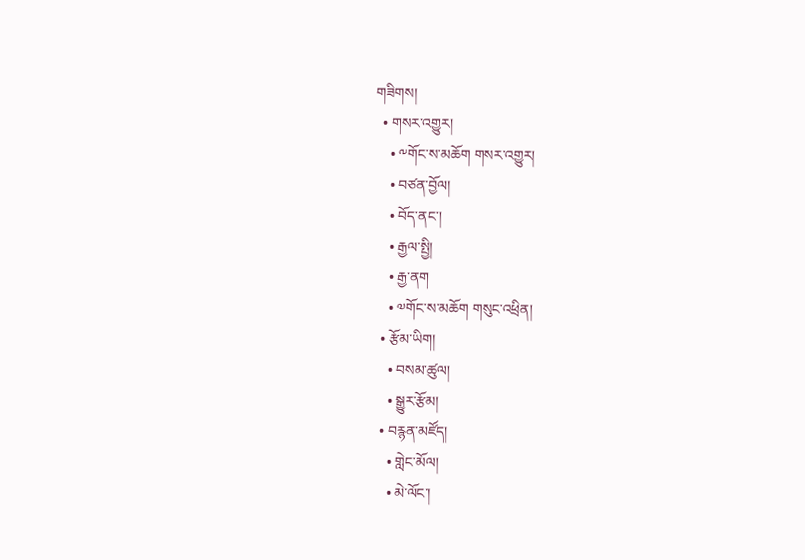གཟིགས།
  • གསར་འགྱུར།
    • ༸གོང་ས་མཆོག གསར་འགྱུར།
    • བཙན་བྱོལ།
    • བོད་ནང་།
    • རྒྱལ་སྤྱི།
    • རྒྱ་ནག
    • ༧གོང་ས་མཆོག གསུང་འཕྲིན།
  • རྩོམ་ཡིག།
    • བསམ་ཚུལ།
    • སྒྱུར་རྩོམ།
  • བརྙན་མཛོད།
    • གླེང་མོལ།
    • མེ་ལོང་།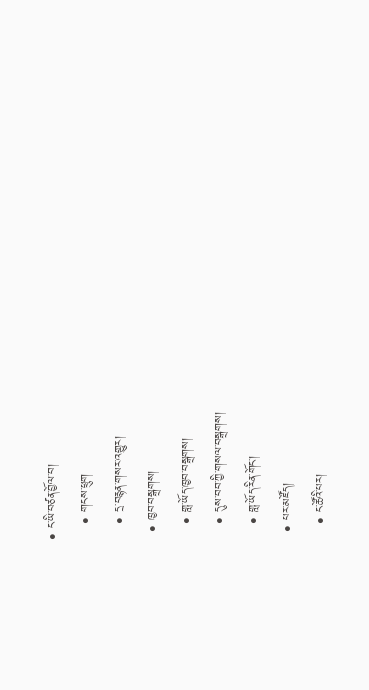• ང་ཡི་བཙན་བྱོལ་བ།
    • གངས་ཕྲུག
    • དྲ་བརྙན་གསར་འགྱུར།
  • ཁྱབ་བསྒྲགས།
    • གླ་ཡོད་ཁྱབ་བསྒྲགས།
    • དུས་བབ་ཀྱི་གསལ་བསྒྲགས།
    • གླ་ཡོད་རིན་གོང་།
  • པར་མཛོད།
    • ང་ཚོའི་པར།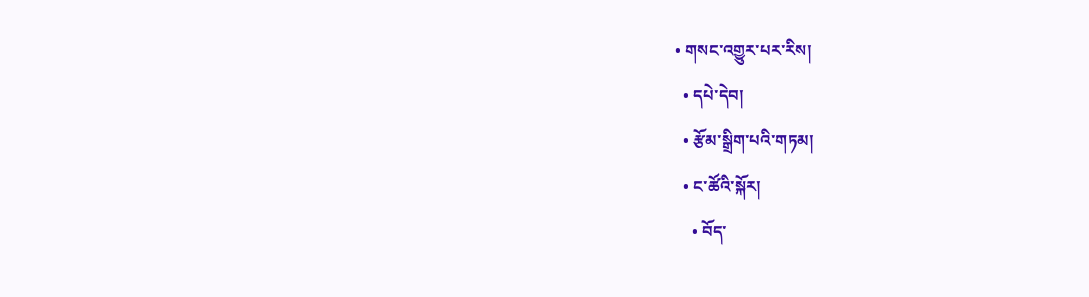• གསང་འགྱུར་པར་རིས།
  • དཔེ་དེབ།
  • རྩོམ་སྒྲིག་པའི་གཏམ།
  • ང་ཚོའི་སྐོར།
    • བོད་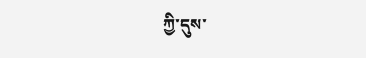ཀྱི་དུས་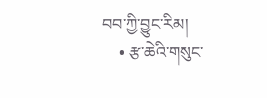བབ་ཀྱི་བྱུང་རིམ།
    • རྩ་ཆེའི་གསུང་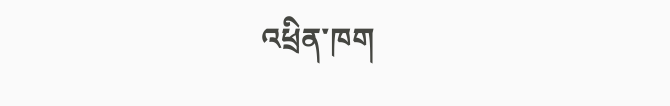འཕྲིན་ཁག